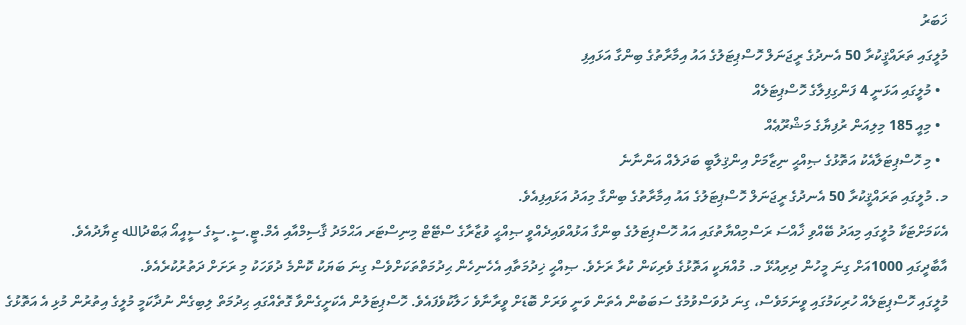ޚަބަރު
މުލީގައި ތަރައްޤީކުރާ 50 އެނދުގެ ރީޖަނަލް ހޮސްޕިޓަލުގެ އައު އިމާރާތުގެ ބިންގާ އަޅައިފި
  • މުލީގައި އަޅަނީ 4 ފަންގިފިލާގެ ހޮސްޕިޓަލެއް
  • މިއީ 185 މިލިއަން ރުފިޔާގެ މަޝްރޫޢެއް
  • މި ހޮސްޕިޓަލާއެކު އަތޮޅުގެ ޞިއްޙީ ނިޒާމަށް އިންޤިލާބީ ބަދަލެއް އަންނާނެ
މ. މުލީގައި ތަރައްޤީކުރާ 50 އެނދުގެ ރީޖަނަލް ހޮސްޕިޓަލުގެ އައު އިމާރާތުގެ ބިންގާ މިއަދު އަޅައިފިއެވެ.
އެކަމަށްޓަކާ މުލީގައި މިއަދު ބޭއްވި ޚާއްސަ ރަސްމިއްޔާތުގައި އައު ހޮސްޕިޓަލުގެ ބިންގާ އަޅުއްވައިދެއްވީ ޞިއްޙީ ވުޒާރާގެ ސްޓޭޓް މިނިސްޓަރ އަޙްމަދު ޤާސިމްއާއި އެމް.ޓީ.ސީ.ސީގެ ސީއީއޯ ޢަބްދުالله ޒިޔާދުއެވެ.
އާބާދީގައި 1000އަށް ގިނަ މީހުން ދިރިއުޅޭ މ. މުއްޔަކީ އަތޮޅުގެ ވެރިކަން ކުރާ ރަށެވެ. ޞިއްޙީ ޚިދުމަތާއި އެހެނިހެން ޙިދުމަތްތަކަށްވެސް ގިނަ ބަޔަކު ކޮންމެ ދުވަހަކު މި ރަށަށް ދަތުރުކުރެއެވެ.
މުލީގައި ހޮސްޕިޓަލެއް ހުރިކަމުގައި ވީނަމަވެސް، ގިނަ ދުވަސްވުމުގެ ސަބަބުން އެތަން ވަނީ ވަރަށް ބޮޑަށް ވީރާނާވެ ހަލާކުވެފައެވެ. ހޮސްޕިޓަލުން އެކަށީގެންވާ ގޮތެއްގައި ޙިދުމަތް ލިބިގެން ނުދާކަމީ މުލީގެ އިތުރުން މުޅި އެ އަތޮޅުގެ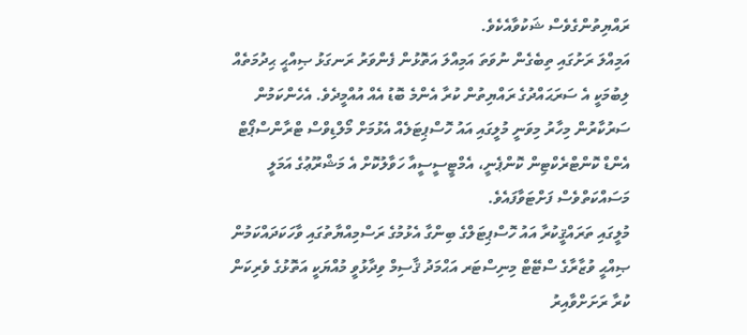ރައްޔިތުންގެވެސް ޝަކުވާއެކެވެ.
އަމިއްލަ ރަށުގައި ތިބެގެން ނުވަތަ އަމިއްލަ އަތޮޅުން ފެންވަރު ރަނގަޅު ޞިއްޙީ ޙިދުމަތެއް ލިބުމަކީ އެ ސަރަޙައްދުގެ ރައްޔިތުން ކުރާ އެންމެ ބޮޑު އެއް އުއްމީދެވެ. އެހެންކަމުން ސަރުކާރުން މިހާރު މިވަނީ މުލީގައި އައު ހޮސްޕިޓަލެއް އެޅުމަށް މޯލްޑިވްސް ޓްރާންސްޕޯޓް އެންޑް ކޮންޓްރެކްޓިން ކޮންޕެނީ، އެމްޓީސީސީއާ ހަވާލުކޮށް އެ މަޝްރޫޢުގެ އަމަލީ މަސައްކަތްވެސް ފަށްޓަވާފައެވެ.
މުލީގައި ތަރައްޤީކުރާ އައު ހޮސްޕިޓަލްގެ ބިންގާ އެޅުމުގެ ރަސްމިއްޔާތުގައި ވާހަކަދައްކަމުން ޞިއްޙީ ވުޒާރާގެ ސްޓޭޓް މިނިސްޓަރ އަޙްމަދު ޤާސިމް ވިދާޅުވީ މުއްޔަކީ އަތޮޅުގެ ވެރިކަން ކުރާ ރަށަށްވާއިރު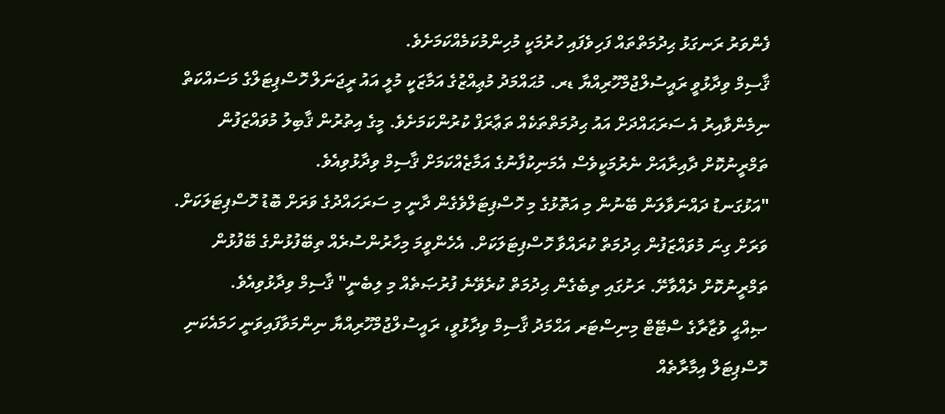ފެންވަރު ރަނގަޅު ޙިދުމަތްތައް ފަހިވެފައި ހުރުމަކީ މުހިންމުކަމެއްކަމަށެވެ.
ޤާސިމް ވިދާޅުވީ ރައީސުލްޖުމްހޫރިއްޔާ ޑރ. މުޙައްމަދު މުޢިއްޒުގެ އަމާޒަކީ މުލީ އައު ރީޖަނަލް ހޮސްޕިޓަލްގެ މަސައްކަތް ނިމެންވާއިރު އެ ސަރަޙައްދަށް އައު ޙިދުމަތްތަކެއް ތަޢާރަފް ކުރުންކަމަށެވެ. މީގެ އިތުރުން ޤާބިލު މުވައްޒަފުން ތަމްރީނުކޮށް ދާއިރާއަށް ނެރުމަކީވެސް އެމަނިކުފާނުގެ އަމާޒެއްކަމަށް ޤާސިމް ވިދާޅުވިއެވެ.
"އަޅުގަނޑު ދައްނަވާލަން ބޭނުން މި އަތޮޅުގެ މި ހޮސްޕިޓަލްވެގެން ދާނީ މި ސަރަހައްދުގެ ވަރަށް ބޮޑު ހޮސްޕިޓަލަކަށް. ވަރަށް ގިނަ މުވައްޒަފުން ޙިދުމަތް ކުރައްވާ ހޮސްޕިޓަލަކަށް. އެހެންވީމަ މިހާރުންސުރެއް ތިބޭފުޅުންގެ ބޭފުޅުން ތަމްރީނުކޮށް ދެއްވާށޭ. ރަށުގައި ތިބެގެން ޙިދުމަތް ކުރެވޭނެ ފުރުޞަތެއް މި ލިބެނީ" ޤާސިމް ވިދާޅުވިއެވެ.
ޞިއްޙީ ވުޒާރާގެ ސްޓޭޓް މިނިސްޓަރ އަޙްމަދު ޤާސިމް ވިދާޅުވީ، ރައީސުލްޖުމްހޫރިއްޔާ ނިންމަވާފައިވަނީ ހަމައެކަނި ހޮސްޕިޓަލް އިމާރާތެއް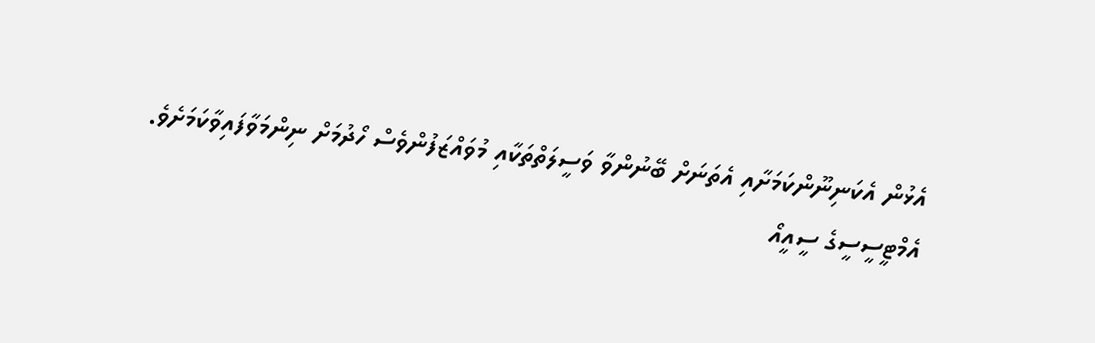އެޅުން އެކަނިނޫންކަމަށާއި އެތަނަށް ބޭނުންވާ ވަސީލަތްތަކާއި މުވައްޒަފުންވެސް ހޯދުމަށް ނިންމަވާފައިވާކަމަށެވެ.
އެމްޓީސީސީގެ ސީއީއޯ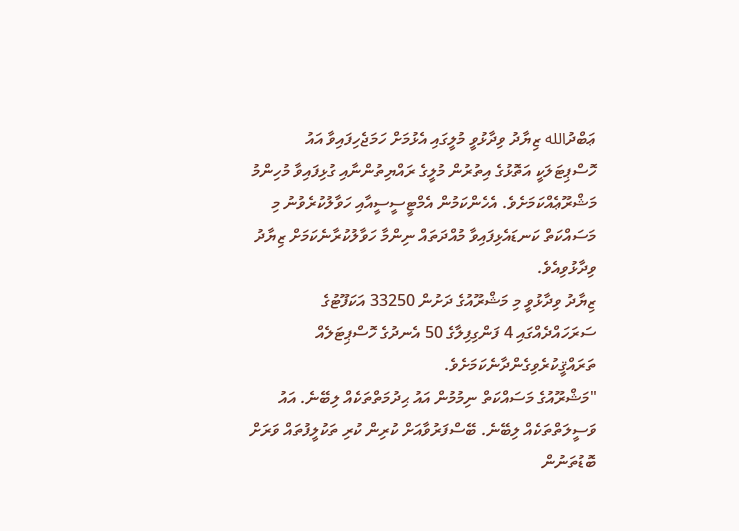ޢަބްދުالله ޒިޔާދު ވިދާޅުވީ މުލީގައި އެޅުމަށް ހަމަޖެހިފައިވާ އައު ހޮސްޕިޓަލަކީ އަތޮޅުގެ އިތުރުން މުލީގެ ރައްޔިތުންނާއި ގުޅިފައިވާ މުހިންމު މަޝްރޫޢެއްކަމަށެވެ. އެހެންކަމުން އެމްޓީސީސީއާއި ހަވާލުކުރެވުނު މި މަސައްކަތް ކަނޑައެޅިފައިވާ މުއްދަތައް ނިންމާ ހަވާލުކުރާނެކަމަށް ޒިޔާދު ވިދާޅުވިއެވެ.
ޒިޔާދު ވިދާޅުވީ މި މަޝްރޫއުގެ ދަށުން 33250 އަކަފޫޓުގެ ސަރަހައްދެއްގައި 4 ފަންގިފިލާގެ 50 އެނދުގެ ހޮސްޕިޓަލެއް ތަރައްޤީކުރެވިގެންދާނެކަމަށެވެ.
"މަޝްރޫއުގެ މަސައްކަތް ނިމުމުން އައު ޙިދުމަތްތަކެއް ލިބޭނެ. އައު ވަސީލަތްތަކެއް ލިބޭނެ. ބޭސްފަރުވާއަށް ކުރިން ކުރި ތަކުލީފުތައް ވަރަށް ބޮޑުތަނުން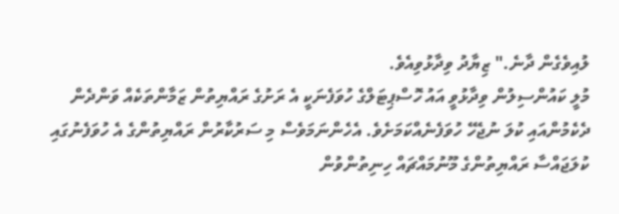ލުއިވެގެން ދާނެ." ޒިޔާދު ވިދާޅުވިއެވެ.
މުލީ ކައުންސިލުން ވިދާޅުވީ އައު ހޮސްޕިޓަލްގެ ހުވަފެނަކީ އެ ރަށުގެ ރައްޔިތުން ޒަމާންތަކެއް ވަންދެން ދެކެމުންއައި ކުލަ ނުޖެހޭ ހުވަފެނެއްކަމަށެވެ. އެހެންނަމަވެސް މި ސަރުކާރުން ރައްޔިތުންގެ އެ ހުވަފެނުގައި ކުލަޖައްސާ ރައްޔިތުންގެ މޫނުމައްޗައް ހިނިތުންވުން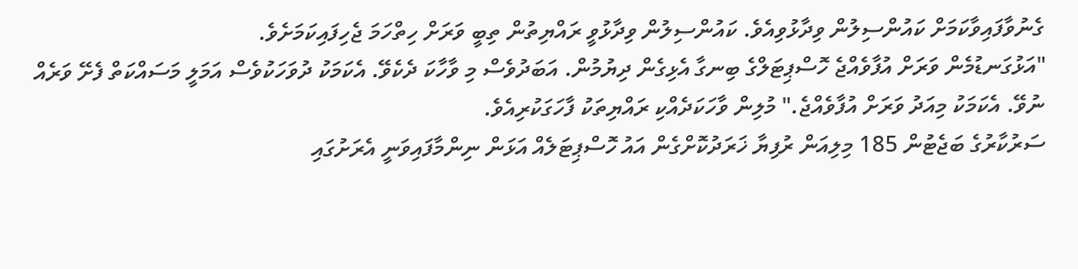ގެނުވާފައިވާކަމަށް ކައުންސިލުން ވިދާޅުވިއެވެ. ކައުންސިލުން ވިދާޅުވީ ރައްޔިތުން ތިބީ ވަރަށް ހިތްހަމަ ޖެހިފައިކަމަށެވެ.
"އަޅުގަނޑުމެން ވަރަށް އުފާވެއްޖެ ހޮސްޕިޓަލްގެ ބިނގާ އެޅިގެން ދިޔުމުން. އަބަދުވެސް މި ވާހާކަ ދެކެވޭ. އެކަމަކު ދުވަހަކުވެސް އަމަލީ މަސައްކަތް ފެށޭ ވަރެއް ނުވޭ. އެކަމަކު މިއަދު ވަރަށް އުފާވެއްޖެ." މުލިން ވާހަކަދެއްކި ރައްޔިތަކު ފާހަގަކުރިއެވެ.
ސަރުކާރުގެ ބަޖެޓުން 185 މިލިއަން ރުފިޔާ ޚަރަދުކޮށްގެން އައު ހޮސްޕިޓަލެއް އަޅަން ނިންމާފައިވަނީ އެރަށުގައި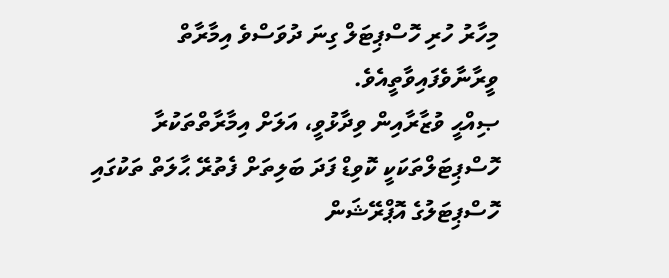މިހާރު ހުރި ހޮސްޕިޓަލް ގިނަ ދުވަސްވެ އިމާރާތް ވީރާނާވެފައިވާތީއެވެ.
ޞިއްޙީ ވުޒާރާއިން ވިދާޅުވީ، އަލަށް އިމާރާތްތަކުރާ ހޮސްޕިޓަލްތަކަކީ ކޮވިޑް ފަދަ ބަލިތަށް ފެތުރޭ ޙާލަތް ތަކުގައި ހޮސްޕިޓަލުގެ އޮޕްރޭޝަން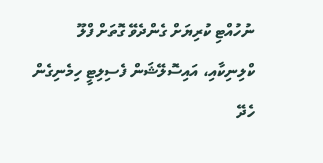ނުހުއްޓި ކުރިޔަށް ގެންދެވޭ ގޮތަށް ފްލޫ ކްލިނިކާއި، އައިސޮލޭޝަން ފެސިލިޓީ ހިމެނިގެން ހެދޭ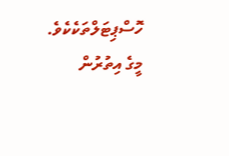ހޮސްޕިޓަލްތަކެކެވެ.
މީގެ އިތުރުން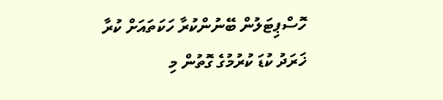ހޮސްޕިޓަލުން ބޭނުންކުރާ ހަކަތައަށް ކުރާ ޚަރަދު ކުޑަ ކުރުމުގެ ގޮތުން މި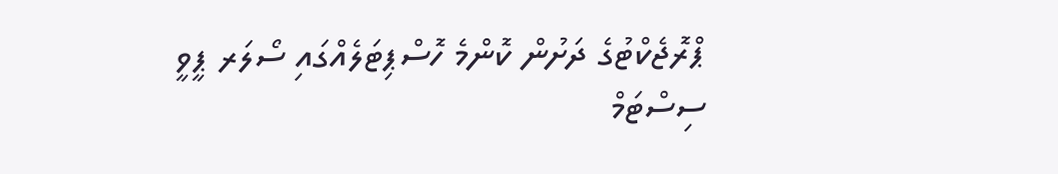ޕްރޮޖެކްޓުގެ ދަށުން ކޮންމެ ހޮސްޕިޓަލެއްގައި ސޯލަރ ޕީވީ ސިސްޓަމް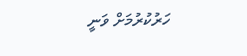ހަރުކުރުމަށް ވަނީ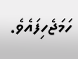ހަމަޖެހިފައެވެ.